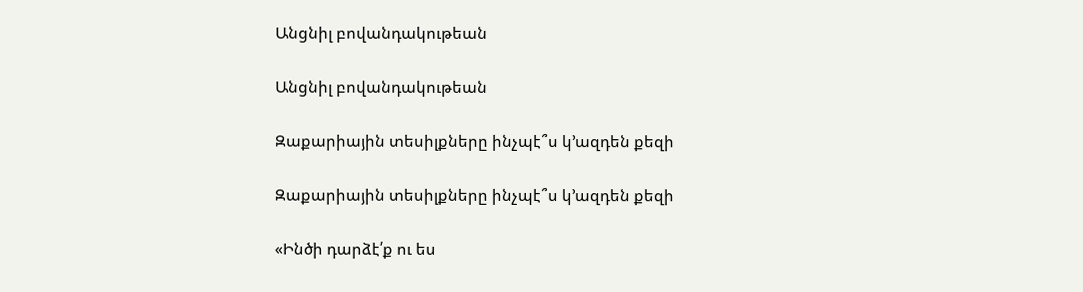Անցնիլ բովանդակութեան

Անցնիլ բովանդակութեան

Զաքարիային տեսիլքները ինչպէ՞ս կ’ազդեն քեզի

Զաքարիային տեսիլքները ինչպէ՞ս կ’ազդեն քեզի

«Ինծի դարձէ՛ք ու ես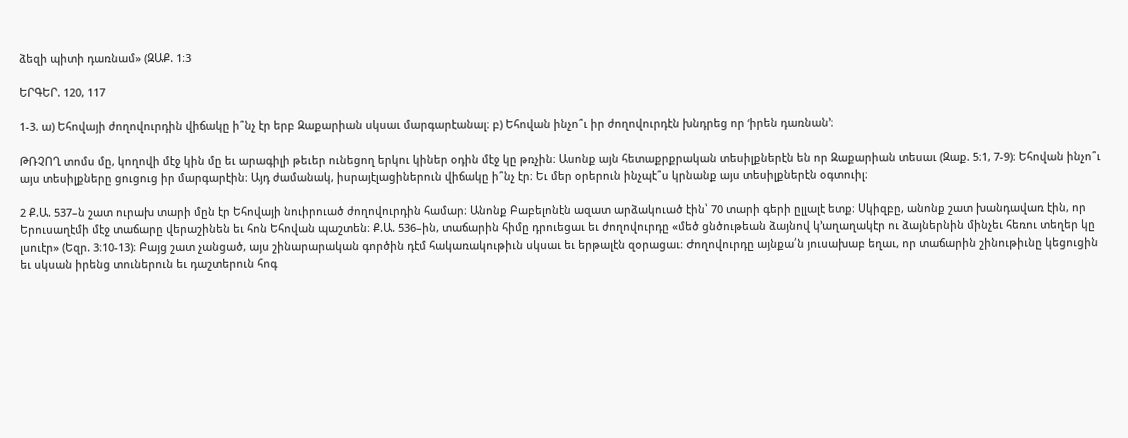ձեզի պիտի դառնամ» (ԶԱՔ. 1։3

ԵՐԳԵՐ. 120, 117

1-3. ա) Եհովայի ժողովուրդին վիճակը ի՞նչ էր երբ Զաքարիան սկսաւ մարգարէանալ։ բ) Եհովան ինչո՞ւ իր ժողովուրդէն խնդրեց որ ‘իրեն դառնան’։

ԹՌՉՈՂ տոմս մը, կողովի մէջ կին մը եւ արագիլի թեւեր ունեցող երկու կիներ օդին մէջ կը թռչին։ Ասոնք այն հետաքրքրական տեսիլքներէն են որ Զաքարիան տեսաւ (Զաք. 5։1, 7-9)։ Եհովան ինչո՞ւ այս տեսիլքները ցուցուց իր մարգարէին։ Այդ ժամանակ, իսրայէլացիներուն վիճակը ի՞նչ էր։ Եւ մեր օրերուն ինչպէ՞ս կրնանք այս տեսիլքներէն օգտուիլ։

2 Ք.Ա. 537–ն շատ ուրախ տարի մըն էր Եհովայի նուիրուած ժողովուրդին համար։ Անոնք Բաբելոնէն ազատ արձակուած էին՝ 70 տարի գերի ըլլալէ ետք։ Սկիզբը, անոնք շատ խանդավառ էին, որ Երուսաղէմի մէջ տաճարը վերաշինեն եւ հոն Եհովան պաշտեն։ Ք.Ա. 536–ին, տաճարին հիմը դրուեցաւ եւ ժողովուրդը «մեծ ցնծութեան ձայնով կ’աղաղակէր ու ձայներնին մինչեւ հեռու տեղեր կը լսուէր» (Եզր. 3։10-13)։ Բայց շատ չանցած, այս շինարարական գործին դէմ հակառակութիւն սկսաւ եւ երթալէն զօրացաւ։ Ժողովուրդը այնքա՛ն յուսախաբ եղաւ, որ տաճարին շինութիւնը կեցուցին եւ սկսան իրենց տուներուն եւ դաշտերուն հոգ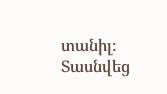տանիլ։ Տասնվեց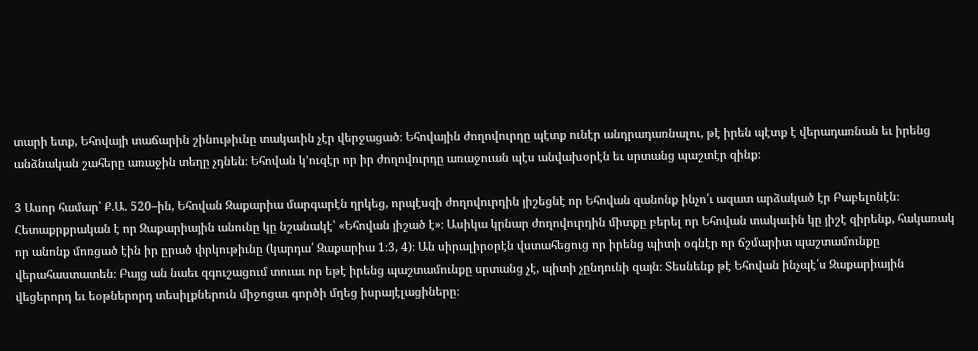տարի ետք, Եհովայի տաճարին շինութիւնը տակաւին չէր վերջացած։ Եհովային ժողովուրդը պէտք ունէր անդրադառնալու, թէ իրեն պէտք է վերադառնան եւ իրենց անձնական շահերը առաջին տեղը չդնեն։ Եհովան կ’ուզէր որ իր ժողովուրդը առաջուան պէս անվախօրէն եւ սրտանց պաշտէր զինք։

3 Ասոր համար՝ Ք.Ա. 520–ին, Եհովան Զաքարիա մարգարէն ղրկեց, որպէսզի ժողովուրդին յիշեցնէ որ Եհովան զանոնք ինչո՛ւ ազատ արձակած էր Բաբելոնէն։ Հետաքրքրական է որ Զաքարիային անունը կը նշանակէ՝ «Եհովան յիշած է»։ Ասիկա կրնար ժողովուրդին միտքը բերել որ Եհովան տակաւին կը յիշէ զիրենք, հակառակ որ անոնք մոռցած էին իր ըրած փրկութիւնը (կարդա՛ Զաքարիա 1։3, 4)։ Ան սիրալիրօրէն վստահեցուց որ իրենց պիտի օգնէր որ ճշմարիտ պաշտամունքը վերահաստատեն։ Բայց ան նաեւ զգուշացում տուաւ որ եթէ իրենց պաշտամունքը սրտանց չէ, պիտի չընդունի զայն։ Տեսնենք թէ Եհովան ինչպէ՛ս Զաքարիային վեցերորդ եւ եօթներորդ տեսիլքներուն միջոցաւ գործի մղեց իսրայէլացիները։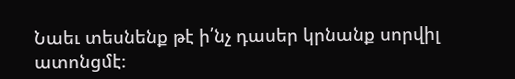Նաեւ տեսնենք թէ ի՛նչ դասեր կրնանք սորվիլ ատոնցմէ։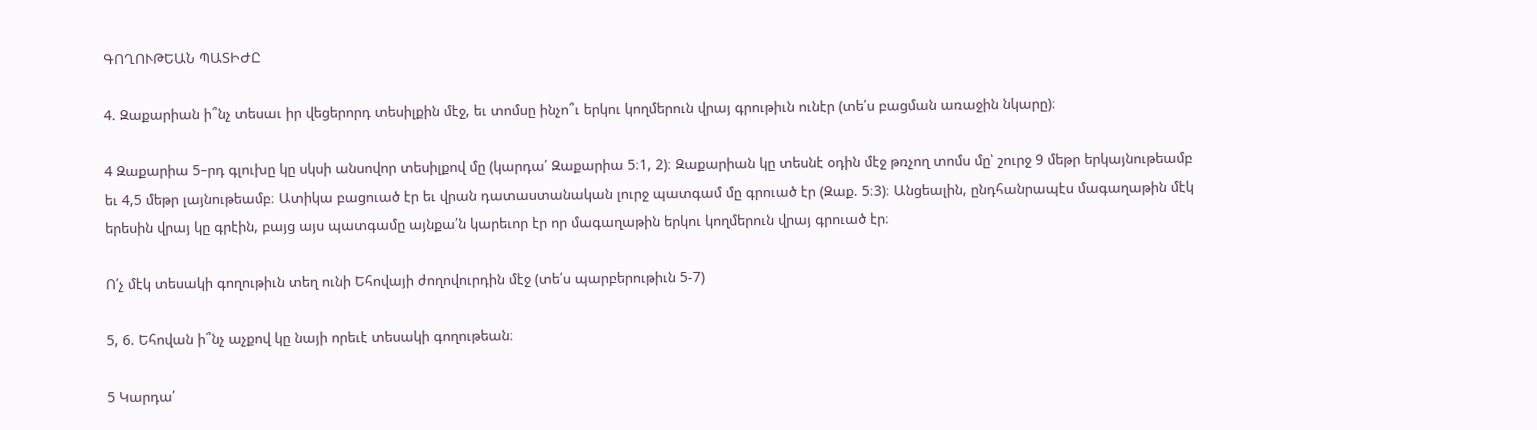ԳՈՂՈՒԹԵԱՆ ՊԱՏԻԺԸ

4. Զաքարիան ի՞նչ տեսաւ իր վեցերորդ տեսիլքին մէջ, եւ տոմսը ինչո՞ւ երկու կողմերուն վրայ գրութիւն ունէր (տե՛ս բացման առաջին նկարը)։

4 Զաքարիա 5–րդ գլուխը կը սկսի անսովոր տեսիլքով մը (կարդա՛ Զաքարիա 5։1, 2)։ Զաքարիան կը տեսնէ օդին մէջ թռչող տոմս մը՝ շուրջ 9 մեթր երկայնութեամբ եւ 4,5 մեթր լայնութեամբ։ Ատիկա բացուած էր եւ վրան դատաստանական լուրջ պատգամ մը գրուած էր (Զաք. 5։3)։ Անցեալին, ընդհանրապէս մագաղաթին մէկ երեսին վրայ կը գրէին, բայց այս պատգամը այնքա՛ն կարեւոր էր որ մագաղաթին երկու կողմերուն վրայ գրուած էր։

Ո՛չ մէկ տեսակի գողութիւն տեղ ունի Եհովայի ժողովուրդին մէջ (տե՛ս պարբերութիւն 5-7)

5, 6. Եհովան ի՞նչ աչքով կը նայի որեւէ տեսակի գողութեան։

5 Կարդա՛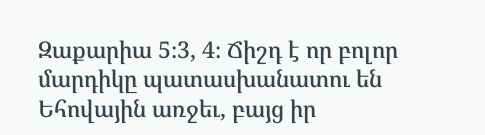Զաքարիա 5։3, 4։ Ճիշդ է որ բոլոր մարդիկը պատասխանատու են Եհովային առջեւ, բայց իր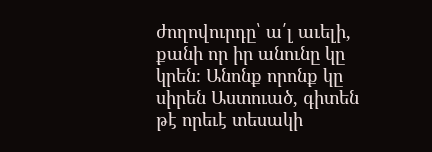ժողովուրդը՝ ա՛լ աւելի, քանի որ իր անունը կը կրեն։ Անոնք որոնք կը սիրեն Աստուած, գիտեն թէ որեւէ տեսակի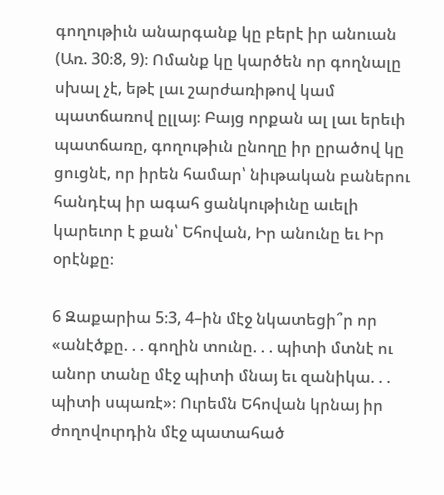գողութիւն անարգանք կը բերէ իր անուան (Առ. 30։8, 9)։ Ոմանք կը կարծեն որ գողնալը սխալ չէ, եթէ լաւ շարժառիթով կամ պատճառով ըլլայ։ Բայց որքան ալ լաւ երեւի պատճառը, գողութիւն ընողը իր ըրածով կը ցուցնէ, որ իրեն համար՝ նիւթական բաներու հանդէպ իր ագահ ցանկութիւնը աւելի կարեւոր է քան՝ Եհովան, Իր անունը եւ Իր օրէնքը։

6 Զաքարիա 5։3, 4–ին մէջ նկատեցի՞ր որ «անէծքը. . . գողին տունը. . . պիտի մտնէ ու անոր տանը մէջ պիտի մնայ եւ զանիկա. . . պիտի սպառէ»։ Ուրեմն Եհովան կրնայ իր ժողովուրդին մէջ պատահած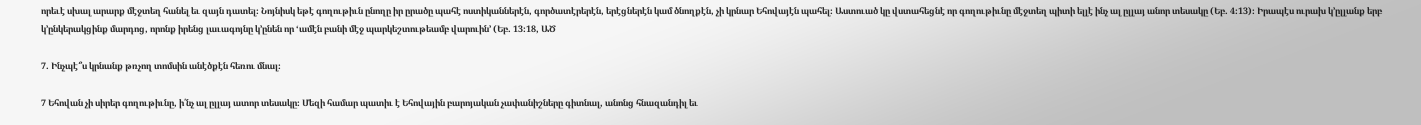որեւէ սխալ արարք մէջտեղ հանել եւ զայն դատել։ Նոյնիսկ եթէ գողութիւն ընողը իր ըրածը պահէ ոստիկաններէն, գործատէրերէն, երէցներէն կամ ծնողքէն, չի կրնար Եհովայէն պահել։ Աստուած կը վստահեցնէ որ գողութիւնը մէջտեղ պիտի ելլէ ինչ ալ ըլլայ անոր տեսակը (Եբ. 4։13)։ Իրապէս ուրախ կ’ըլլանք երբ կ’ընկերակցինք մարդոց, որոնք իրենց լաւագոյնը կ’ընեն որ ‘ամէն բանի մէջ պարկեշտութեամբ վարուին’ (Եբ. 13։18, ԱԾ

7. Ինչպէ՞ս կրնանք թռչող տոմսին անէծքէն հեռու մնալ։

7 Եհովան չի սիրեր գողութիւնը, ի՛նչ ալ ըլլայ ատոր տեսակը։ Մեզի համար պատիւ է Եհովային բարոյական չափանիշները գիտնալ, անոնց հնազանդիլ եւ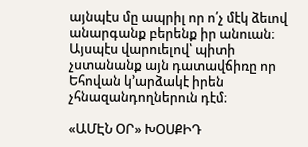այնպէս մը ապրիլ որ ո՛չ մէկ ձեւով անարգանք բերենք իր անուան։ Այսպէս վարուելով՝ պիտի չստանանք այն դատավճիռը որ Եհովան կ’արձակէ իրեն չհնազանդողներուն դէմ։

«ԱՄԷՆ ՕՐ» ԽՕՍՔԻԴ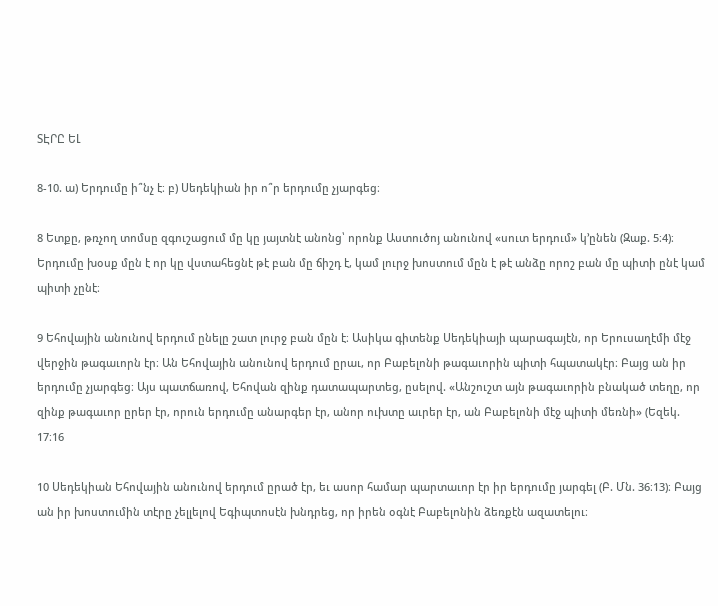ՏԷՐԸ ԵԼ

8-10. ա) Երդումը ի՞նչ է։ բ) Սեդեկիան իր ո՞ր երդումը չյարգեց։

8 Ետքը, թռչող տոմսը զգուշացում մը կը յայտնէ անոնց՝ որոնք Աստուծոյ անունով «սուտ երդում» կ’ընեն (Զաք. 5։4)։ Երդումը խօսք մըն է որ կը վստահեցնէ թէ բան մը ճիշդ է, կամ լուրջ խոստում մըն է թէ անձը որոշ բան մը պիտի ընէ կամ պիտի չընէ։

9 Եհովային անունով երդում ընելը շատ լուրջ բան մըն է։ Ասիկա գիտենք Սեդեկիայի պարագայէն, որ Երուսաղէմի մէջ վերջին թագաւորն էր։ Ան Եհովային անունով երդում ըրաւ, որ Բաբելոնի թագաւորին պիտի հպատակէր։ Բայց ան իր երդումը չյարգեց։ Այս պատճառով, Եհովան զինք դատապարտեց, ըսելով. «Անշուշտ այն թագաւորին բնակած տեղը, որ զինք թագաւոր ըրեր էր, որուն երդումը անարգեր էր, անոր ուխտը աւրեր էր, ան Բաբելոնի մէջ պիտի մեռնի» (Եզեկ. 17։16

10 Սեդեկիան Եհովային անունով երդում ըրած էր, եւ ասոր համար պարտաւոր էր իր երդումը յարգել (Բ. Մն. 36։13)։ Բայց ան իր խոստումին տէրը չելլելով Եգիպտոսէն խնդրեց, որ իրեն օգնէ Բաբելոնին ձեռքէն ազատելու։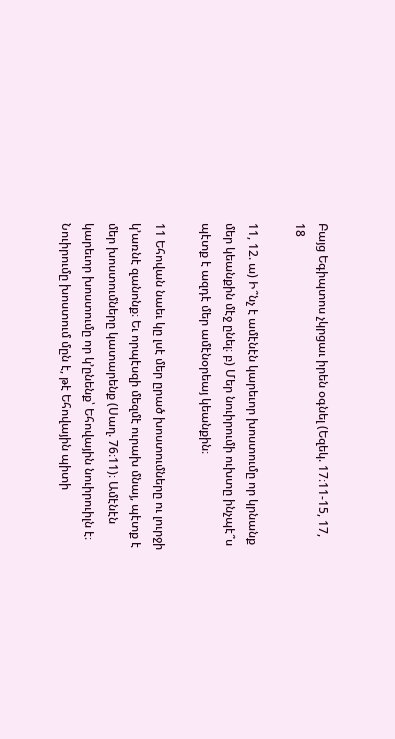Բայց Եգիպտոս չկրցաւ իրեն օգնել (Եզեկ. 17։11-15, 17, 18

11, 12. ա) Ի՞նչ է ամէնէն կարեւոր խոստումը որ կրնանք մեր կեանքին մէջ ընել։ բ) Մեր նուիրումի ուխտը ինչպէ՞ս պէտք է ազդէ մեր ամէնօրեայ կեանքին։

11 Եհովան նաեւ կը լսէ մեր ըրած խոստումները ու լուրջի կ’առնէ զանոնք։ Եւ որպէսզի մեզմէ ուրախ մնայ, պէտք է մեր խոստումները կատարենք (Սաղ. 76։11)։ Ամէնէն կարեւոր խոստումը որ կ’ընենք՝ Եհովային նուիրուիլն է։ Նուիրումը խոստում մըն է, թէ Եհովային պիտի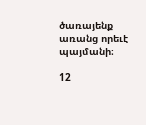ծառայենք առանց որեւէ պայմանի։

12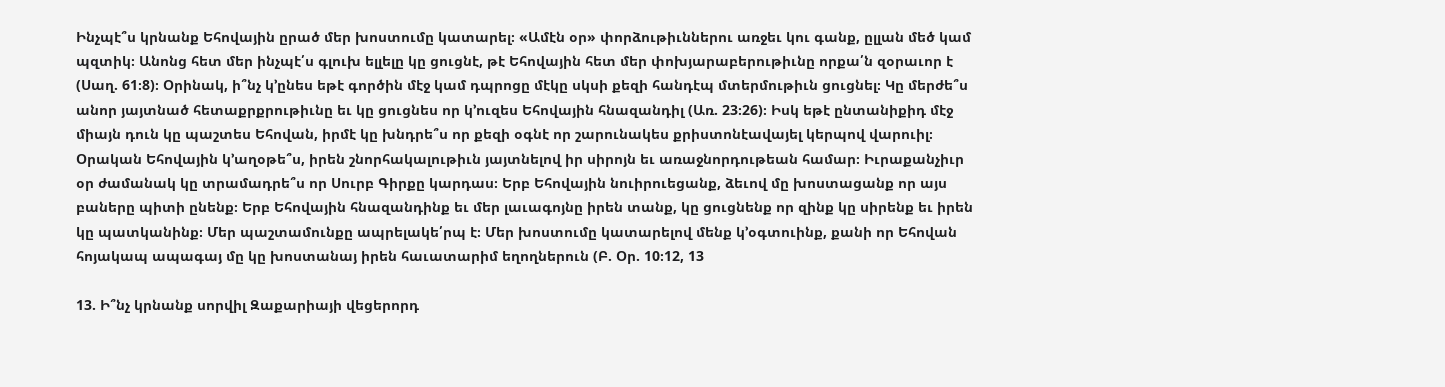Ինչպէ՞ս կրնանք Եհովային ըրած մեր խոստումը կատարել։ «Ամէն օր» փորձութիւններու առջեւ կու գանք, ըլլան մեծ կամ պզտիկ։ Անոնց հետ մեր ինչպէ՛ս գլուխ ելլելը կը ցուցնէ, թէ Եհովային հետ մեր փոխյարաբերութիւնը որքա՛ն զօրաւոր է (Սաղ. 61։8)։ Օրինակ, ի՞նչ կ’ընես եթէ գործին մէջ կամ դպրոցը մէկը սկսի քեզի հանդէպ մտերմութիւն ցուցնել։ Կը մերժե՞ս անոր յայտնած հետաքրքրութիւնը եւ կը ցուցնես որ կ’ուզես Եհովային հնազանդիլ (Առ. 23։26)։ Իսկ եթէ ընտանիքիդ մէջ միայն դուն կը պաշտես Եհովան, իրմէ կը խնդրե՞ս որ քեզի օգնէ որ շարունակես քրիստոնէավայել կերպով վարուիլ։ Օրական Եհովային կ’աղօթե՞ս, իրեն շնորհակալութիւն յայտնելով իր սիրոյն եւ առաջնորդութեան համար։ Իւրաքանչիւր օր ժամանակ կը տրամադրե՞ս որ Սուրբ Գիրքը կարդաս։ Երբ Եհովային նուիրուեցանք, ձեւով մը խոստացանք որ այս բաները պիտի ընենք։ Երբ Եհովային հնազանդինք եւ մեր լաւագոյնը իրեն տանք, կը ցուցնենք որ զինք կը սիրենք եւ իրեն կը պատկանինք։ Մեր պաշտամունքը ապրելակե՛րպ է։ Մեր խոստումը կատարելով մենք կ’օգտուինք, քանի որ Եհովան հոյակապ ապագայ մը կը խոստանայ իրեն հաւատարիմ եղողներուն (Բ. Օր. 10։12, 13

13. Ի՞նչ կրնանք սորվիլ Զաքարիայի վեցերորդ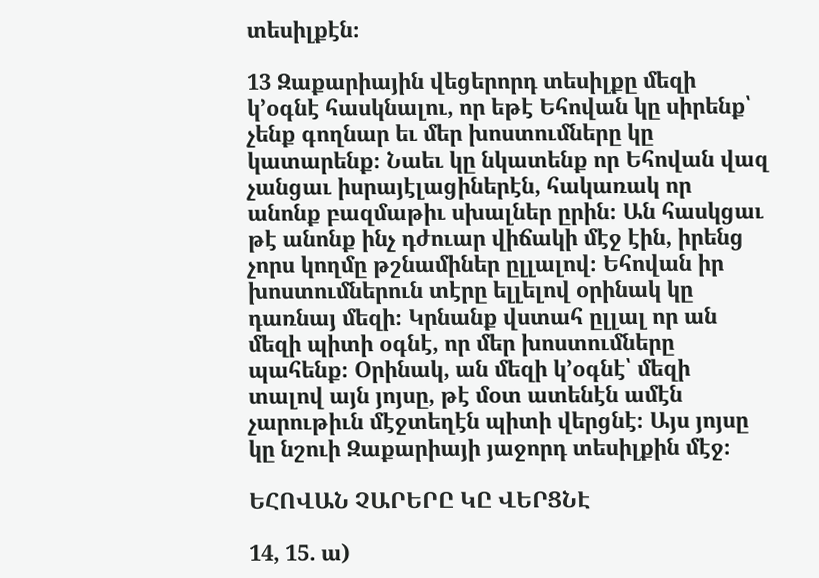տեսիլքէն։

13 Զաքարիային վեցերորդ տեսիլքը մեզի կ’օգնէ հասկնալու, որ եթէ Եհովան կը սիրենք՝ չենք գողնար եւ մեր խոստումները կը կատարենք։ Նաեւ կը նկատենք որ Եհովան վազ չանցաւ իսրայէլացիներէն, հակառակ որ անոնք բազմաթիւ սխալներ ըրին։ Ան հասկցաւ թէ անոնք ինչ դժուար վիճակի մէջ էին, իրենց չորս կողմը թշնամիներ ըլլալով։ Եհովան իր խոստումներուն տէրը ելլելով օրինակ կը դառնայ մեզի։ Կրնանք վստահ ըլլալ որ ան մեզի պիտի օգնէ, որ մեր խոստումները պահենք։ Օրինակ, ան մեզի կ’օգնէ՝ մեզի տալով այն յոյսը, թէ մօտ ատենէն ամէն չարութիւն մէջտեղէն պիտի վերցնէ։ Այս յոյսը կը նշուի Զաքարիայի յաջորդ տեսիլքին մէջ։

ԵՀՈՎԱՆ ՉԱՐԵՐԸ ԿԸ ՎԵՐՑՆԷ

14, 15. ա)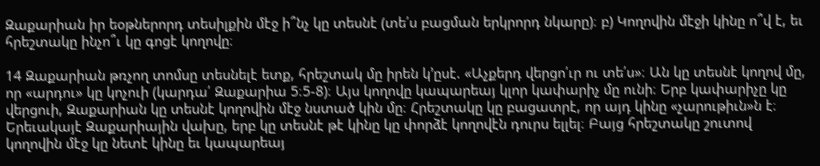Զաքարիան իր եօթներորդ տեսիլքին մէջ ի՞նչ կը տեսնէ (տե՛ս բացման երկրորդ նկարը)։ բ) Կողովին մէջի կինը ո՞վ է, եւ հրեշտակը ինչո՞ւ կը գոցէ կողովը։

14 Զաքարիան թռչող տոմսը տեսնելէ ետք, հրեշտակ մը իրեն կ’ըսէ. «Աչքերդ վերցո՛ւր ու տե՛ս»։ Ան կը տեսնէ կողով մը, որ «արդու» կը կոչուի (կարդա՛ Զաքարիա 5։5-8)։ Այս կողովը կապարեայ կլոր կափարիչ մը ունի։ Երբ կափարիչը կը վերցուի, Զաքարիան կը տեսնէ կողովին մէջ նստած կին մը։ Հրեշտակը կը բացատրէ, որ այդ կինը «չարութիւն»ն է։ Երեւակայէ Զաքարիային վախը, երբ կը տեսնէ թէ կինը կը փորձէ կողովէն դուրս ելլել։ Բայց հրեշտակը շուտով կողովին մէջ կը նետէ կինը եւ կապարեայ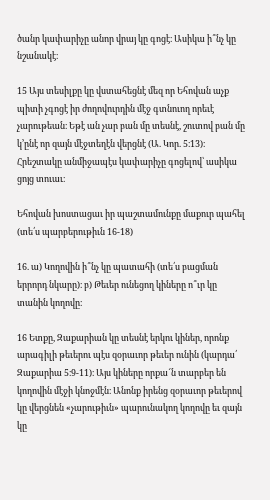ծանր կափարիչը անոր վրայ կը գոցէ։ Ասիկա ի՞նչ կը նշանակէ։

15 Այս տեսիլքը կը վստահեցնէ մեզ որ Եհովան աչք պիտի չգոցէ իր ժողովուրդին մէջ գտնուող որեւէ չարութեան։ Եթէ ան չար բան մը տեսնէ, շուտով բան մը կ’ընէ որ զայն մէջտեղէն վերցնէ (Ա. Կոր. 5։13)։ Հրեշտակը անմիջապէս կափարիչը գոցելով՝ ասիկա ցոյց տուաւ։

Եհովան խոստացաւ իր պաշտամունքը մաքուր պահել (տե՛ս պարբերութիւն 16-18)

16. ա) Կողովին ի՞նչ կը պատահի (տե՛ս բացման երրորդ նկարը)։ բ) Թեւեր ունեցող կիները ո՞ւր կը տանին կողովը։

16 Ետքը, Զաքարիան կը տեսնէ երկու կիներ, որոնք արագիլի թեւերու պէս զօրաւոր թեւեր ունին (կարդա՛ Զաքարիա 5։9-11)։ Այս կիները որքա՜ն տարբեր են կողովին մէջի կնոջմէն։ Անոնք իրենց զօրաւոր թեւերով կը վերցնեն «չարութիւն» պարունակող կողովը եւ զայն կը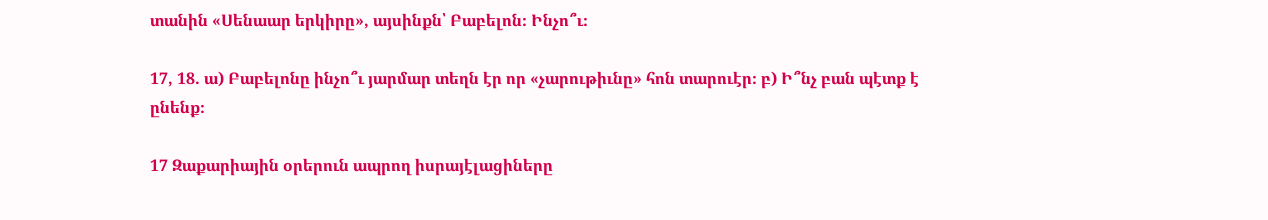տանին «Սենաար երկիրը», այսինքն՝ Բաբելոն։ Ինչո՞ւ։

17, 18. ա) Բաբելոնը ինչո՞ւ յարմար տեղն էր որ «չարութիւնը» հոն տարուէր։ բ) Ի՞նչ բան պէտք է ընենք։

17 Զաքարիային օրերուն ապրող իսրայէլացիները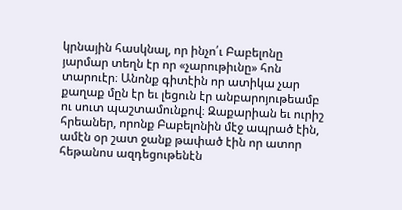կրնային հասկնալ, որ ինչո՛ւ Բաբելոնը յարմար տեղն էր որ «չարութիւնը» հոն տարուէր։ Անոնք գիտէին որ ատիկա չար քաղաք մըն էր եւ լեցուն էր անբարոյութեամբ ու սուտ պաշտամունքով։ Զաքարիան եւ ուրիշ հրեաներ, որոնք Բաբելոնին մէջ ապրած էին, ամէն օր շատ ջանք թափած էին որ ատոր հեթանոս ազդեցութենէն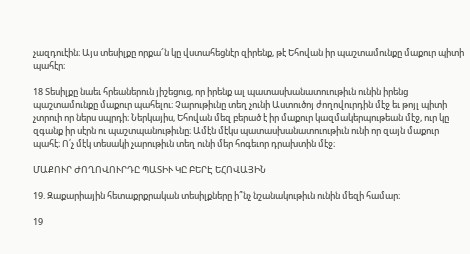չազդուէին։ Այս տեսիլքը որքա՜ն կը վստահեցնէր զիրենք, թէ Եհովան իր պաշտամունքը մաքուր պիտի պահէր։

18 Տեսիլքը նաեւ հրեաներուն յիշեցուց, որ իրենք ալ պատասխանատուութիւն ունին իրենց պաշտամունքը մաքուր պահելու։ Չարութիւնը տեղ չունի Աստուծոյ ժողովուրդին մէջ եւ թոյլ պիտի չտրուի որ ներս սպրդի։ Ներկայիս, Եհովան մեզ բերած է իր մաքուր կազմակերպութեան մէջ, ուր կը զգանք իր սէրն ու պաշտպանութիւնը։ Ամէն մէկս պատասխանատուութիւն ունի որ զայն մաքուր պահէ։ Ո՛չ մէկ տեսակի չարութիւն տեղ ունի մեր հոգեւոր դրախտին մէջ։

ՄԱՔՈՒՐ ԺՈՂՈՎՈՒՐԴԸ ՊԱՏԻՒ ԿԸ ԲԵՐԷ ԵՀՈՎԱՅԻՆ

19. Զաքարիային հետաքրքրական տեսիլքները ի՞նչ նշանակութիւն ունին մեզի համար։

19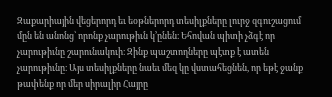Զաքարիային վեցերորդ եւ եօթներորդ տեսիլքները լուրջ զգուշացում մըն են անոնց՝ որոնք չարութիւն կ’ընեն։ Եհովան պիտի չձգէ որ չարութիւնը շարունակուի։ Զինք պաշտողները պէտք է ատեն չարութիւնը։ Այս տեսիլքները նաեւ մեզ կը վստահեցնեն, որ եթէ ջանք թափենք որ մեր սիրալիր Հայրը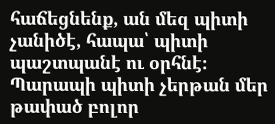հաճեցնենք, ան մեզ պիտի չանիծէ, հապա՝ պիտի պաշտպանէ ու օրհնէ։ Պարապի պիտի չերթան մեր թափած բոլոր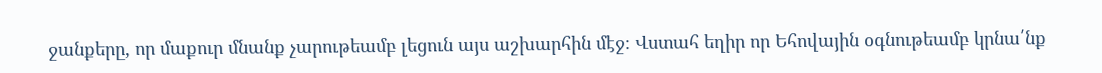ջանքերը, որ մաքուր մնանք չարութեամբ լեցուն այս աշխարհին մէջ։ Վստահ եղիր որ Եհովային օգնութեամբ կրնա՛նք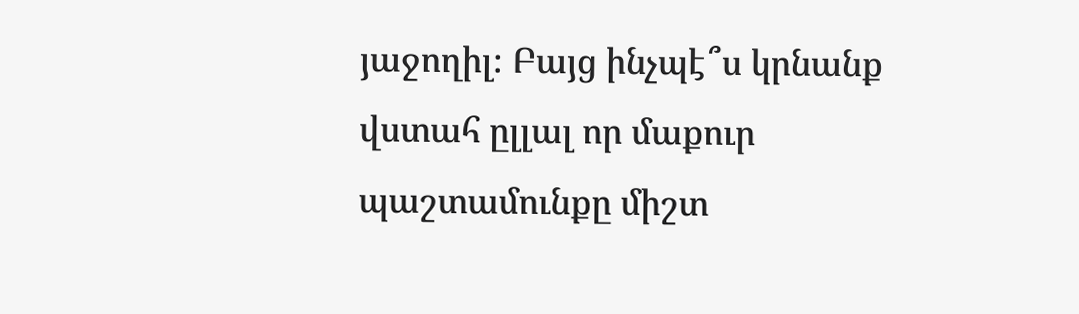յաջողիլ։ Բայց ինչպէ՞ս կրնանք վստահ ըլլալ որ մաքուր պաշտամունքը միշտ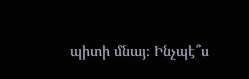պիտի մնայ։ Ինչպէ՞ս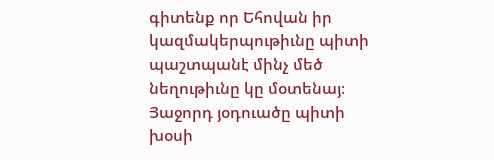գիտենք որ Եհովան իր կազմակերպութիւնը պիտի պաշտպանէ մինչ մեծ նեղութիւնը կը մօտենայ։ Յաջորդ յօդուածը պիտի խօսի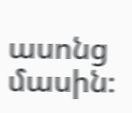ասոնց մասին։